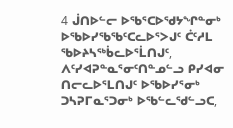4 ᒎᑎᐅᓪᓕ ᐅᖃᕐᑕᐅᖁᔭᖏᓐᓂᒃ ᐅᖃᐅᓯᖃᖃᑦᑕᓚᐅᕐᐳᒍᑦ ᑖᑦᓱᒪ ᖃᐅᔨᓴᖅᑳᓚᐅᕐᒫᑎᒍᑦ, ᐱᑦᓯᐊᕈᓐᓇᕐᓂᑦᑎᓐᓄᓪᓗ ᑭᓯᐊᓂ ᑎᓕᓚᐅᕐᒪᑎᒍᑦ ᐅᖃᐅᓯᕐᓂᒃ ᑐᓴᕈᒥᓇᕐᑐᓂᒃ ᐅᖃᓪᓚᖁᓪᓗᑕ,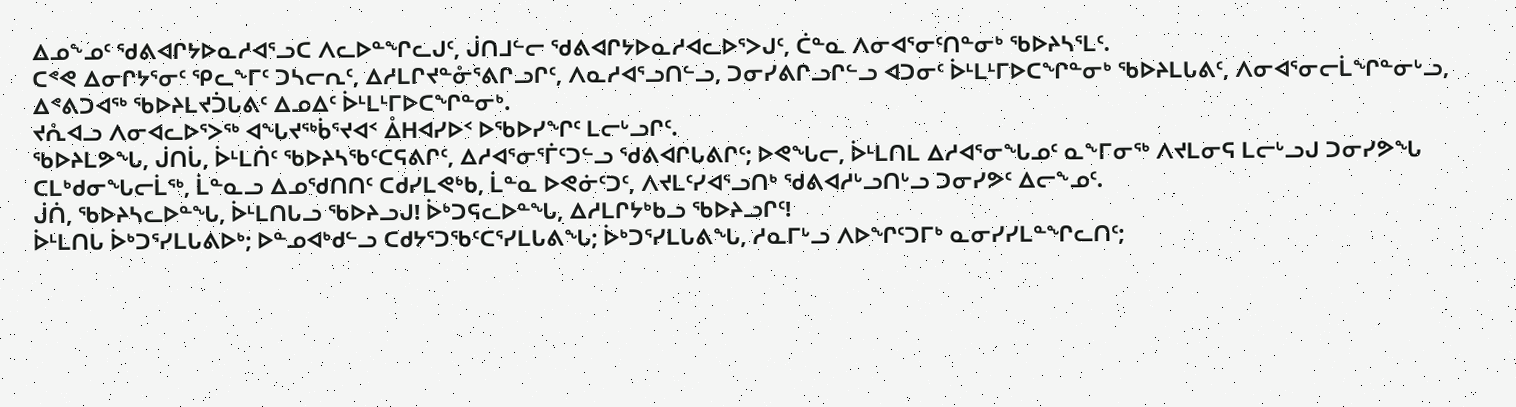ᐃᓄᖕᓄᑦ ᖁᕕᐊᒋᔭᐅᓇᓱᐊᕐᓗᑕ ᐱᓚᐅᓐᖏᓚᒍᑦ, ᒎᑎᒧᓪᓕ ᖁᕕᐊᒋᔭᐅᓇᓱᐊᓚᐅᕐᐳᒍᑦ, ᑖᓐᓇ ᐱᓂᐊᕐᓂᑦᑎᓐᓂᒃ ᖃᐅᔨᓴᕐᒪᑦ.
ᑕᕝᕙ ᐃᓂᒋᔭᕐᓂᑦ ᕿᓚᖕᒥᑦ ᑐᓴᓕᕆᑦ, ᐃᓱᒪᒋᔪᓐᓁᕐᕕᒋᓗᒋᑦ, ᐱᓇᓱᐊᕐᓗᑎᓪᓗ, ᑐᓂᓯᕕᒋᓗᒋᓪᓗ ᐊᑐᓂᑦ ᐆᒻᒪᒻᒥᐅᑕᖏᓐᓂᒃ ᖃᐅᔨᒪᒐᕕᑦ, ᐱᓂᐊᕐᓂᓕᒫᖏᓐᓂᒡᓗ, ᐃᕝᕕᑐᐊᖅ ᖃᐅᔨᒪᔪᑑᒐᕕᑦ ᐃᓄᐃᑦ ᐆᒻᒪᒻᒥᐅᑕᖏᓐᓂᒃ.
ᔪᕅᐊᓗ ᐱᓂᐊᓚᐅᕐᐳᖅ ᐊᖓᔪᖅᑳᕐᔪᐊᑉ ᐂᕼᐊᓯᐅᑉ ᐅᖃᐅᓯᖏᑦ ᒪᓕᒡᓗᒋᑦ.
ᖃᐅᔨᒪᕗᖓ, ᒎᑎᒑ, ᐆᒻᒪᑏᑦ ᖃᐅᔨᓴᖃᑦᑕᕋᕕᒋᑦ, ᐃᓱᐊᕐᓂᕐᒦᑦᑐᓪᓗ ᖁᕕᐊᒋᒐᕕᒋᑦ; ᐅᕙᖓᓕ, ᐆᒻᒪᑎᒪ ᐃᓱᐊᕐᓂᖓᓄᑦ ᓇᖕᒥᓂᖅ ᐱᔪᒪᓂᕋ ᒪᓕᒡᓗᒍ ᑐᓂᓯᕗᖓ ᑕᒪᒃᑯᓂᖓᓕᒫᖅ, ᒫᓐᓇᓗ ᐃᓄᖁᑎᑎᑦ ᑕᑯᓯᒪᕙᒃᑲ, ᒫᓐᓇ ᐅᕙᓃᑦᑐᑦ, ᐱᔪᒪᑦᓯᐊᕐᓗᑎᒃ ᖁᕕᐊᓱᒡᓗᑎᒡᓗ ᑐᓂᓯᕗᑦ ᐃᓕᖕᓄᑦ.
ᒎᑏ, ᖃᐅᔨᓴᓚᐅᓐᖓ, ᐆᒻᒪᑎᒐᓗ ᖃᐅᔨᓗᒍ! ᐆᒃᑐᕋᓚᐅᓐᖓ, ᐃᓱᒪᒋᔭᒃᑲᓗ ᖃᐅᔨᓗᒋᑦ!
ᐆᒻᒪᑎᒐ ᐆᒃᑐᕐᓯᒪᒐᕕᐅᒃ; ᐅᓐᓄᐊᒃᑯᓪᓗ ᑕᑯᔭᕐᑐᖃᑦᑕᕐᓯᒪᒐᕕᖓ; ᐆᒃᑐᕐᓯᒪᒐᕕᖓ, ᓱᓇᒥᒡᓗ ᐱᐅᖏᑦᑐᒥᒃ ᓇᓂᓯᓯᒪᓐᖏᓚᑎᑦ;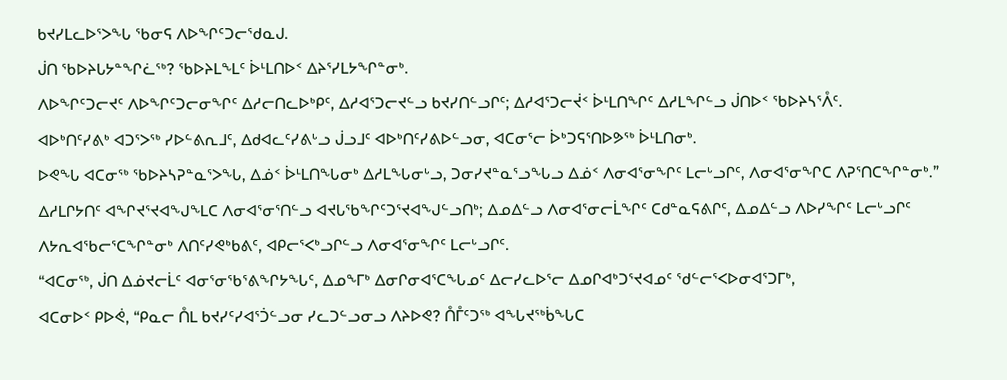ᑲᔪᓯᒪᓚᐅᕐᐳᖓ ᖃᓂᕋ ᐱᐅᖏᑦᑐᓕᖁᓇᒍ.
ᒎᑎ ᖃᐅᔨᒐᔭᓐᖏᓛᖅ? ᖃᐅᔨᒪᖕᒪᑦ ᐆᒻᒪᑎᐅᑉ ᐃᔨᕐᓯᒪᔭᖏᓐᓂᒃ.
ᐱᐅᖏᑦᑐᓕᔪᑦ ᐱᐅᖏᑦᑐᓕᓂᖏᑦ ᐃᓱᓕᑎᓚᐅᒃᑭᑦ, ᐃᓱᐊᕐᑐᓕᔪᓪᓗ ᑲᔪᓯᑎᓪᓗᒋᑦ; ᐃᓱᐊᕐᑐᓕᔫᑉ ᐆᒻᒪᑎᖏᑦ ᐃᓱᒪᖏᓪᓗ ᒎᑎᐅᑉ ᖃᐅᔨᓴᕐᐰᑦ.
ᐊᐅᒃᑎᑦᓯᕕᒃ ᐊᑐᕐᐳᖅ ᓯᐅᓪᕕᕆᒧᑦ, ᐃᑯᐊᓚᑦᓯᕕᒡᓗ ᒎᓗᒧᑦ ᐊᐅᒃᑎᑦᓯᕕᐅᓪᓗᓂ, ᐊᑕᓂᕐᓕ ᐆᒃᑐᕋᕐᑎᐅᕗᖅ ᐆᒻᒪᑎᓂᒃ.
ᐅᕙᖓ ᐊᑕᓂᖅ ᖃᐅᔨᓴᕈᓐᓇᕐᐳᖓ, ᐃᓅᑉ ᐆᒻᒪᑎᖓᓂᒃ ᐃᓱᒪᖓᓂᒡᓗ, ᑐᓂᓯᔪᓐᓇᕐᓗᖓᓗ ᐃᓅᑉ ᐱᓂᐊᕐᓂᖏᑦ ᒪᓕᒡᓗᒋᑦ, ᐱᓂᐊᕐᓂᖏᑕ ᐱᕈᕐᑎᑕᖏᓐᓂᒃ.”
ᐃᓱᒪᒋᔭᑎᑦ ᐊᖏᔪᕐᔪᐊᖑᖕᒪᑕ ᐱᓂᐊᕐᓂᕐᑎᓪᓗ ᐊᔪᒐᖃᖏᑦᑐᕐᔪᐊᖑᓪᓗᑎᒃ; ᐃᓄᐃᓪᓗ ᐱᓂᐊᕐᓂᓕᒫᖏᑦ ᑕᑯᓐᓇᕋᕕᒋᑦ, ᐃᓄᐃᓪᓗ ᐱᐅᓯᖏᑦ ᒪᓕᒡᓗᒋᑦ ᐱᔭᕆᐊᖃᓕᕐᑕᖏᓐᓂᒃ ᐱᑎᑦᓯᕙᒃᑲᕕᑦ, ᐊᑭᓕᕐᐸᒃᓗᒋᓪᓗ ᐱᓂᐊᕐᓂᖏᑦ ᒪᓕᒡᓗᒋᑦ.
“ᐊᑕᓂᖅ, ᒎᑎ ᐃᓅᔪᓕᒫᑦ ᐊᓂᕐᓂᖃᕐᕕᖏᔭᖓᑦ, ᐃᓄᖕᒥᒃ ᐃᓂᒋᓂᐊᕐᑕᖓᓄᑦ ᐃᓕᓯᓚᐅᕐᓕ ᐃᓄᒋᐊᒃᑐᕐᔪᐊᓄᑦ ᖁᓪᓕᕐᐸᐅᓂᐊᕐᑐᒥᒃ,
ᐊᑕᓂᐅᑉ ᑭᐅᕚ, “ᑭᓇᓕ ᑍᒪ ᑲᔪᓯᑦᓯᐊᕐᑑᓪᓗᓂ ᓯᓚᑐᓪᓗᓂᓗ ᐱᔨᐅᕙ? ᑍᒤᑦᑐᖅ ᐊᖓᔪᖅᑳᖓᑕ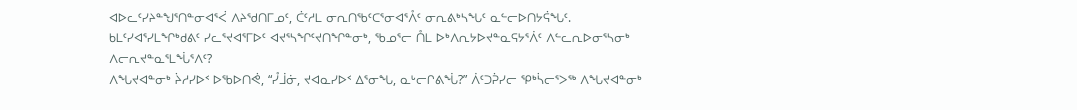ᐊᐅᓚᑦᓯᔨᓐᖑᕐᑎᓐᓂᐊᕐᐹ ᐱᔨᖁᑎᒥᓄᑦ, ᑖᑦᓱᒪ ᓂᕆᑎᖃᑦᑕᕐᓂᐊᕐᐰᑦ ᓂᕆᕕᒃᓴᖓᑦ ᓇᓪᓕᐅᑎᔭᕌᖓᑦ.
ᑲᒪᑦᓯᐊᕐᓯᒪᖏᒃᑯᕕᑦ ᓯᓚᕐᔪᐊᕐᒥᐅᑦ ᐊᔪᕐᓴᖏᑦᔪᑎᖏᓐᓂᒃ, ᖃᓄᕐᓕ ᑍᒪ ᐅᒃᐱᕆᔭᐅᔪᓐᓇᕋᔭᕐᐲᑦ ᐱᓪᓚᕆᐅᓂᕐᓴᓂᒃ ᐱᓕᕆᔪᓐᓇᕐᒪᖔᕐᐱᑦ?
ᐱᖓᔪᐊᓐᓂᒃ ᔩᓱᓯᐅᑉ ᐅᖃᐅᑎᕚ, “ᓮᒨᓃ, ᔪᐊᓇᓯᐅᑉ ᐃᕐᓂᖓ, ᓇᒡᓕᒋᕕᖔ?” ᐲᑦᑐᕉᓯᓕ ᕿᒃᓵᓕᕐᐳᖅ ᐱᖓᔪᐊᓐᓂᒃ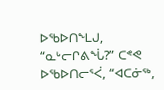ᐅᖃᐅᑎᖕᒪᒍ, “ᓇᒡᓕᒋᕕᖔ?” ᑕᕝᕙ ᐅᖃᐅᑎᓕᕐᐹ, “ᐊᑕᓃᖅ,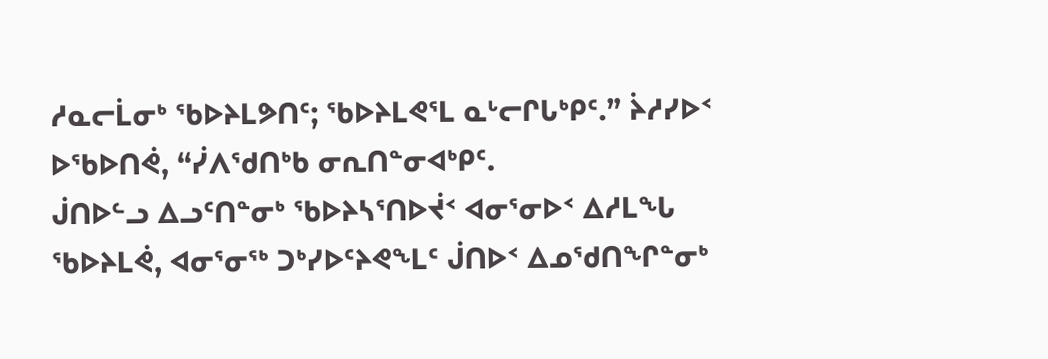ᓱᓇᓕᒫᓂᒃ ᖃᐅᔨᒪᕗᑎᑦ; ᖃᐅᔨᒪᕙᕐᒪ ᓇᒡᓕᒋᒐᒃᑭᑦ.” ᔩᓱᓯᐅᑉ ᐅᖃᐅᑎᕚ, “ᓰᐱᖁᑎᒃᑲ ᓂᕆᑎᓐᓂᐊᒃᑭᑦ.
ᒎᑎᐅᓪᓗ ᐃᓗᑦᑎᓐᓂᒃ ᖃᐅᔨᓴᕐᑎᐅᔫᑉ ᐊᓂᕐᓂᐅᑉ ᐃᓱᒪᖓ ᖃᐅᔨᒪᕚ, ᐊᓂᕐᓂᖅ ᑐᒃᓯᐅᑦᔨᕙᖕᒪᑦ ᒎᑎᐅᑉ ᐃᓄᖁᑎᖏᓐᓂᒃ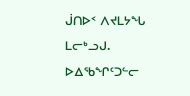ᒎᑎᐅᑉ ᐱᔪᒪᔭᖓ ᒪᓕᒃᓗᒍ.
ᐅᐃᖃᖏᑦᑐᓪᓕ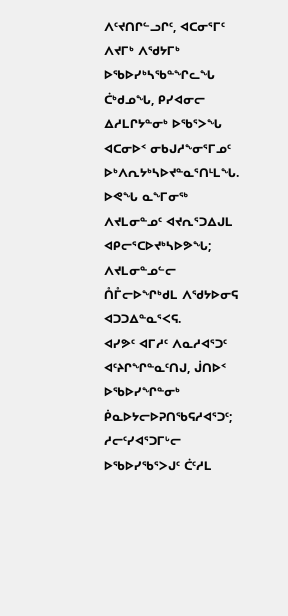ᐱᑦᔪᑎᒋᓪᓗᒋᑦ, ᐊᑕᓂᕐᒥᑦ ᐱᔪᒥᒃ ᐱᖁᔭᒥᒃ ᐅᖃᐅᓯᒃᓴᖃᓐᖏᓚᖓ ᑖᒃᑯᓄᖓ, ᑭᓯᐊᓂᓕ ᐃᓱᒪᒋᔭᓐᓂᒃ ᐅᖃᕐᐳᖓ ᐊᑕᓂᐅᑉ ᓂᑲᒍᓱᖕᓂᕐᒥᓄᑦ ᐅᒃᐱᕆᔭᒃᓴᐅᔪᓐᓇᕐᑎᒻᒪᖓ.
ᐅᕙᖓ ᓇᖕᒥᓂᖅ ᐱᔪᒪᓂᓐᓄᑦ ᐊᔪᕆᕐᑐᐃᒍᒪ ᐊᑭᓕᕐᑕᐅᔪᒃᓴᐅᕗᖓ; ᐱᔪᒪᓂᓐᓄᓪᓕ ᑍᒤᓕᐅᖏᒃᑯᒪ ᐱᖁᔭᐅᓂᕋ ᐊᑐᑐᐃᓐᓇᕐᐸᕋ.
ᐊᓯᕗᑦ ᐊᒥᓱᑦ ᐱᓇᓱᐊᕐᑐᑦ ᐊᑦᔨᒋᖏᓐᓇᑦᑎᒍ, ᒎᑎᐅᑉ ᐅᖃᐅᓯᖏᓐᓂᒃ ᑮᓇᐅᔭᓕᐅᕈᑎᖃᕋᓱᐊᕐᑐᑦ; ᓱᓕᑦᓯᐊᕐᑐᒥᒡᓕ ᐅᖃᐅᓯᖃᕐᐳᒍᑦ ᑖᑦᓱᒪ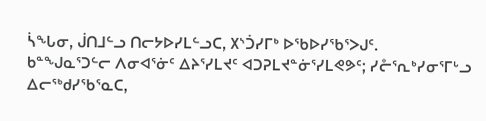ᓵᖓᓂ, ᒎᑎᒧᓪᓗ ᑎᓕᔭᐅᓯᒪᓪᓗᑕ, ᙭ᔅᑑᓯᒥᒃ ᐅᖃᐅᓯᖃᕐᐳᒍᑦ.
ᑲᓐᖑᓇᕐᑐᓪᓕ ᐱᓂᐊᕐᓃᑦ ᐃᔨᕐᓯᒪᔪᑦ ᐊᑐᕈᒪᔪᓐᓃᕐᓯᒪᕙᕗᑦ; ᓯᓔᕐᕆᒃᓯᓂᕐᒥᒡᓗ ᐃᓕᖅᑯᓯᖃᕐᓇᑕ,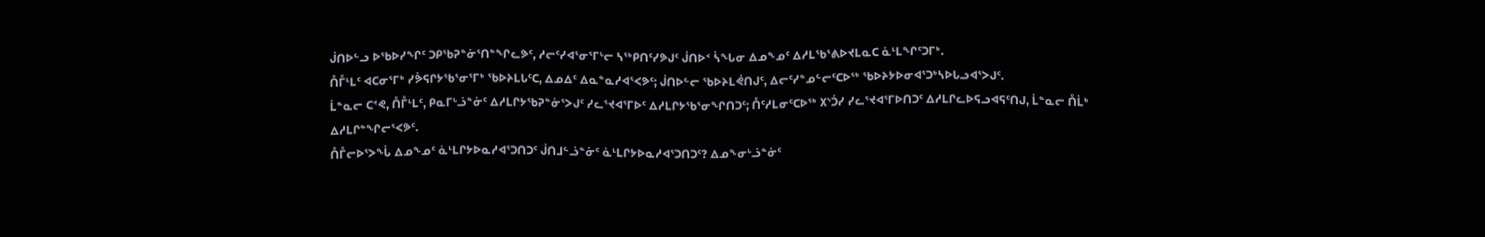ᒎᑎᐅᓪᓗ ᐅᖃᐅᓯᖏᑦ ᑐᑭᖃᕈᓐᓃᕐᑎᓐᖏᓚᕗᑦ, ᓱᓕᑦᓯᐊᕐᓂᕐᒥᒡᓕ ᓴᖅᑭᑎᑦᓯᕗᒍᑦ ᒎᑎᐅᑉ ᓵᖓᓂ ᐃᓄᖕᓄᑦ ᐃᓱᒪᖃᕐᕕᐅᔪᒪᓇᑕ ᓈᒻᒪᖏᑦᑐᒥᒃ.
ᑍᒤᒻᒪᑦ ᐊᑕᓂᕐᒥᒃ ᓯᕘᕋᒋᔭᖃᕐᓂᕐᒥᒃ ᖃᐅᔨᒪᒐᑦᑕ, ᐃᓄᐃᑦ ᐃᓇᓐᓇᓱᐊᕐᐸᕗᑦ; ᒎᑎᐅᓪᓕ ᖃᐅᔨᒪᕚᑎᒍᑦ, ᐃᓕᑦᓯᓐᓄᓪᓕᑦᑕᐅᖅ ᖃᐅᔨᔭᐅᓂᐊᕐᑐᒃᓴᐅᒐᓗᐊᕐᐳᒍᑦ.
ᒫᓐᓇᓕ ᑕᕝᕙ, ᑍᒤᒻᒪᑦ, ᑭᓇᒥᒡᓘᓐᓃᑦ ᐃᓱᒪᒋᔭᖃᕈᓐᓃᕐᐳᒍᑦ ᓯᓚᕐᔪᐊᕐᒥᐅᑦ ᐃᓱᒪᒋᔭᖃᕐᓂᖏᑎᑐᑦ; ᑍᑦᓱᒪᓂᑦᑕᐅᖅ ᙭ᔅᑑᓯ ᓯᓚᕐᔪᐊᕐᒥᐅᑎᑐᑦ ᐃᓱᒪᒋᓚᐅᕋᓗᐊᕋᑦᑎᒍ, ᒫᓐᓇᓕ ᑍᒫᒃ ᐃᓱᒪᒋᓐᖏᓕᕐᐸᕗᑦ.
ᑍᒤᓕᐅᕐᐳᖔ ᐃᓄᖕᓄᑦ ᓈᒻᒪᒋᔭᐅᓇᓱᐊᕐᑐᑎᑐᑦ ᒎᑎᒧᓪᓘᓐᓃᑦ ᓈᒻᒪᒋᔭᐅᓇᓱᐊᕐᑐᑎᑐᑦ? ᐃᓄᖕᓂᒡᓘᓐᓃᑦ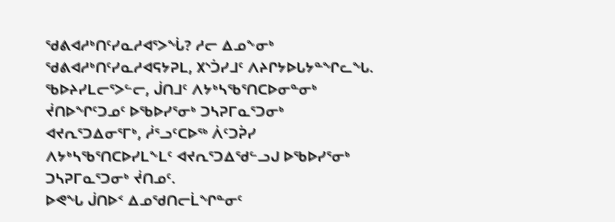ᖁᕕᐊᓱᒃᑎᑦᓯᓇᓱᐊᕐᐳᖔ? ᓱᓕ ᐃᓄᖕᓂᒃ ᖁᕕᐊᓱᒃᑎᑦᓯᓇᓱᐊᕋᔭᕈᒪ, ᙭ᔅᑑᓯᒧᑦ ᐱᔨᒋᔭᐅᒐᔭᓐᖏᓚᖓ.
ᖃᐅᔨᓯᒪᓕᕐᐳᓪᓕ, ᒎᑎᒧᑦ ᐱᔭᒃᓴᖃᕐᑎᑕᐅᓂᓐᓂᒃ ᔫᑎᐅᖏᑦᑐᓄᑦ ᐅᖃᐅᓯᕐᓂᒃ ᑐᓴᕈᒥᓇᕐᑐᓂᒃ ᐊᔪᕆᕐᑐᐃᓂᕐᒥᒃ, ᓲᕐᓗᑦᑕᐅᖅ ᐲᑦᑐᕉᓯ ᐱᔭᒃᓴᖃᕐᑎᑕᐅᓯᒪᖕᒪᑦ ᐊᔪᕆᕐᑐᐃᖁᓪᓗᒍ ᐅᖃᐅᓯᕐᓂᒃ ᑐᓴᕈᒥᓇᕐᑐᓂᒃ ᔫᑎᓄᑦ.
ᐅᕙᖓ ᒎᑎᐅᑉ ᐃᓄᖁᑎᓕᒫᖏᓐᓂᑦ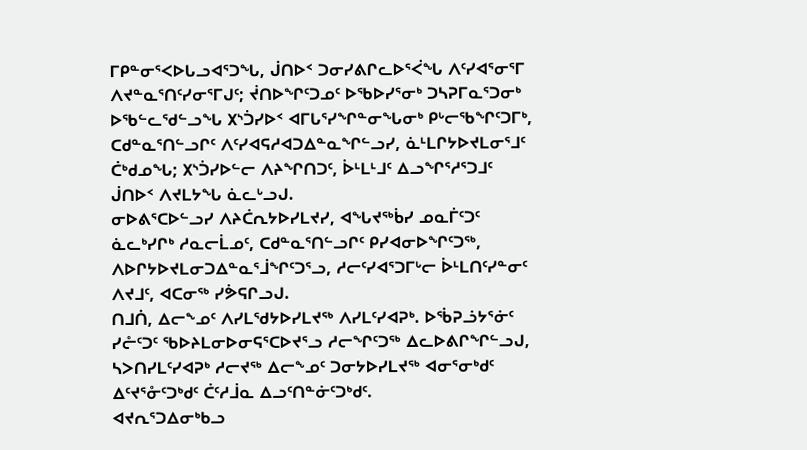ᒥᑭᓐᓂᕐᐸᐅᒐᓗᐊᕐᑐᖓ, ᒎᑎᐅᑉ ᑐᓂᓯᕕᒋᓚᐅᕐᐹᖓ ᐱᑦᓯᐊᕐᓂᕐᒥ ᐱᔪᓐᓇᕐᑎᑦᓯᓂᕐᒥᒍᑦ; ᔫᑎᐅᖏᑦᑐᓄᑦ ᐅᖃᐅᓯᕐᓂᒃ ᑐᓴᕈᒥᓇᕐᑐᓂᒃ ᐅᖃᓪᓚᖁᓪᓗᖓ ᙭ᔅᑑᓯᐅᑉ ᐊᒥᒐᕐᓯᖏᓐᓂᖓᓂᒃ ᑭᒡᓕᖃᖏᑦᑐᒥᒃ,
ᑕᑯᓐᓇᕐᑎᓪᓗᒋᑦ ᐱᑦᓯᐊᕋᓱᐊᑐᐃᓐᓇᖏᓪᓗᓯ, ᓈᒻᒪᒋᔭᐅᔪᒪᓂᕐᒧᑦ ᑖᒃᑯᓄᖓ; ᙭ᔅᑑᓯᐅᓪᓕ ᐱᔨᖏᑎᑐᑦ, ᐆᒻᒪᒻᒧᑦ ᐃᓗᖏᕐᓱᕐᑐᒧᑦ ᒎᑎᐅᑉ ᐱᔪᒪᔭᖓ ᓈᓚᒡᓗᒍ.
ᓂᐅᕕᕐᑕᐅᓪᓗᓯ ᐱᔨᑖᕆᔭᐅᓯᒪᔪᓯ, ᐊᖓᔪᖅᑳᓯ ᓄᓇᒦᑦᑐᑦ ᓈᓚᒃᓯᒋᒃ ᓱᓇᓕᒫᓄᑦ, ᑕᑯᓐᓇᕐᑎᓪᓗᒋᑦ ᑭᓯᐊᓂᐅᖏᑦᑐᖅ, ᐱᐅᒋᔭᐅᔪᒪᓂᑐᐃᓐᓇᕐᒨᖏᑦᑐᕐᓗ, ᓱᓕᑦᓯᐊᕐᑐᒥᒡᓕ ᐆᒻᒪᑎᑦᓯᓐᓂᑦ ᐱᔪᒧᑦ, ᐊᑕᓂᖅ ᓯᕘᕋᒋᓗᒍ.
ᑎᒧᑏ, ᐃᓕᖕᓄᑦ ᐱᓯᒪᖁᔭᐅᓯᒪᔪᖅ ᐱᓯᒪᑦᓯᐊᕈᒃ. ᐅᖄᕈᓘᔭᕐᓃᑦ ᓯᓔᑦᑐᑦ ᖃᐅᔨᒪᓂᐅᓂᕋᕐᑕᐅᔪᕐᓗ ᓱᓕᖏᑦᑐᖅ ᐃᓚᐅᕕᒋᖏᓪᓗᒍ,
ᓴᐳᑎᓯᒪᑦᓯᐊᕈᒃ ᓱᓕᔪᖅ ᐃᓕᖕᓄᑦ ᑐᓂᔭᐅᓯᒪᔪᖅ ᐊᓂᕐᓂᒃᑯᑦ ᐃᑦᔪᕐᓁᑦᑐᒃᑯᑦ ᑖᑦᓱᒨᓇ ᐃᓗᑦᑎᓐᓃᑦᑐᒃᑯᑦ.
ᐊᔪᕆᕐᑐᐃᓂᒃᑲᓗ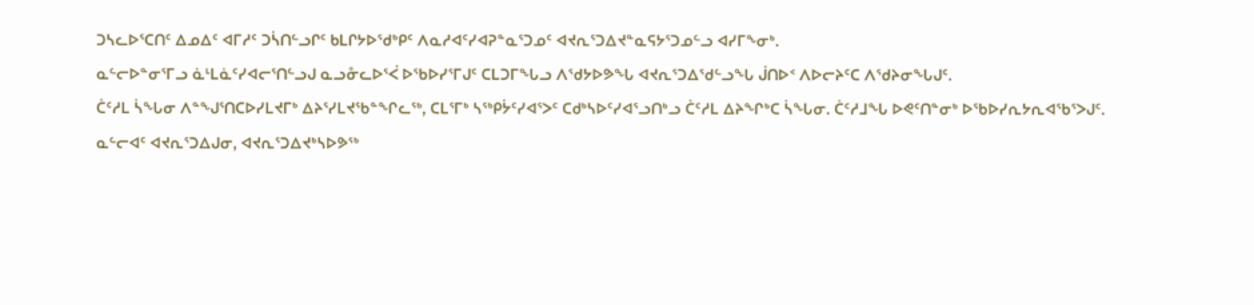ᑐᓴᓚᐅᕐᑕᑎᑦ ᐃᓄᐃᑦ ᐊᒥᓱᑦ ᑐᓵᑎᓪᓗᒋᑦ ᑲᒪᒋᔭᐅᖁᒃᑭᑦ ᐱᓇᓱᐊᑦᓯᐊᕈᓐᓇᕐᑐᓄᑦ ᐊᔪᕆᕐᑐᐃᔪᓐᓇᕋᔭᕐᑐᓄᓪᓗ ᐊᓯᒥᖕᓂᒃ.
ᓇᓪᓕᐅᓐᓂᕐᒥᓗ ᓈᒻᒪᓈᑦᓯᐊᓕᕐᑎᓪᓗᒍ ᓇᓗᓁᓚᐅᕐᐹ ᐅᖃᐅᓯᕐᒥᒍᑦ ᑕᒪᑐᒥᖓᓗ ᐱᖁᔭᐅᕗᖓ ᐊᔪᕆᕐᑐᐃᖁᓪᓗᖓ ᒎᑎᐅᑉ ᐱᐅᓕᔨᑦᑕ ᐱᖁᔨᓂᖓᒍᑦ.
ᑖᑦᓱᒪ ᓵᖓᓂ ᐱᓐᖑᕐᑎᑕᐅᓯᒪᔪᒥᒃ ᐃᔨᕐᓯᒪᔪᖃᓐᖏᓚᖅ, ᑕᒪᕐᒥᒃ ᓴᖅᑭᔮᑦᓯᐊᕐᐳᑦ ᑕᑯᒃᓴᐅᑦᓯᐊᕐᓗᑎᒃᓗ ᑖᑦᓱᒪ ᐃᔨᖏᒃᑕ ᓵᖓᓂ. ᑖᑦᓱᒧᖓ ᐅᕙᑦᑎᓐᓂᒃ ᐅᖃᐅᓯᕆᔭᕆᐊᖃᕐᐳᒍᑦ.
ᓇᓪᓕᐊᑦ ᐊᔪᕆᕐᑐᐃᒍᓂ, ᐊᔪᕆᕐᑐᐃᔪᒃᓴᐅᕗᖅ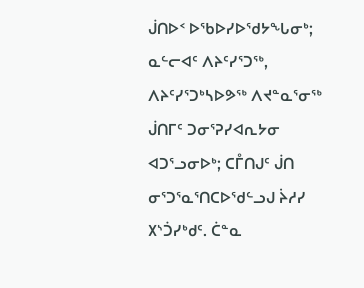ᒎᑎᐅᑉ ᐅᖃᐅᓯᐅᖁᔭᖓᓂᒃ; ᓇᓪᓕᐊᑦ ᐱᔨᑦᓯᕐᑐᖅ, ᐱᔨᑦᓯᕐᑐᒃᓴᐅᕗᖅ ᐱᔪᓐᓇᕐᓂᖅ ᒎᑎᒥᑦ ᑐᓂᕐᕈᓯᐊᕆᔭᓂ ᐊᑐᕐᓗᓂᐅᒃ; ᑕᒤᑎᒍᑦ ᒎᑎ ᓂᕐᑐᕐᓇᕐᑎᑕᐅᖁᓪᓗᒍ ᔩᓱᓯ ᙭ᔅᑑᓯᒃᑯᑦ. ᑖᓐᓇ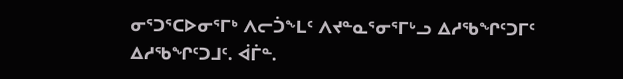ᓂᕐᑐᕐᑕᐅᓂᕐᒥᒃ ᐱᓕᑑᖕᒪᑦ ᐱᔪᓐᓇᕐᓂᕐᒥᒡᓗ ᐃᓱᖃᖏᑦᑐᒥᑦ ᐃᓱᖃᖏᑦᑐᒧᑦ. ᐋᒦᓐ.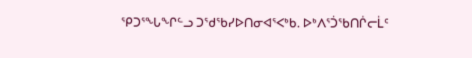ᕿᑐᕐᖓᖏᓪᓗ ᑐᖁᖃᓯᐅᑎᓂᐊᕐᐸᒃᑲ. ᐅᒃᐱᕐᑑᖃᑎᒌᓕᒫᑦ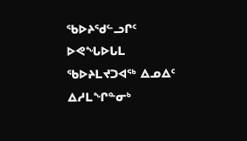ᖃᐅᔨᖁᓪᓗᒋᑦ ᐅᕙᖓᐅᒐᒪ ᖃᐅᔨᒪᔪᑐᐊᖅ ᐃᓄᐃᑦ ᐃᓱᒪᖏᓐᓂᒃ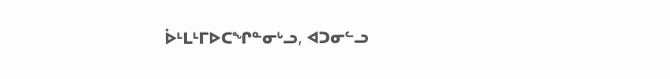ᐆᒻᒪᒻᒥᐅᑕᖏᓐᓂᒡᓗ, ᐊᑐᓂᓪᓗ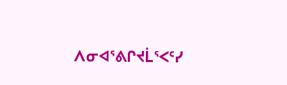ᐱᓂᐊᕐᕕᒋᔪᒫᕐᐸᑦᓯ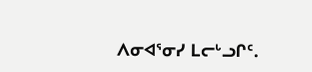ᐱᓂᐊᕐᓂᓯ ᒪᓕᒡᓗᒋᑦ.